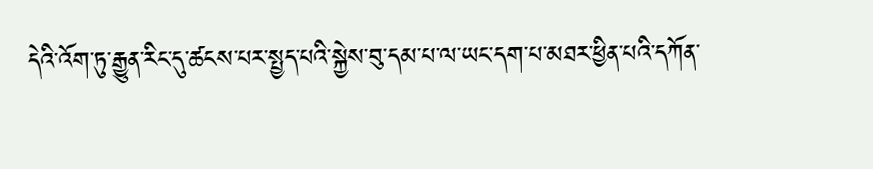དེའི་འོག་ཏུ་རྒྱུན་རིང་དུ་ཚངས་པར་སྤྱད་པའི་སྐྱེས་བུ་དམ་པ་ལ་ཡང་དག་པ་མཐར་ཕྱིན་པའི་དཀོན་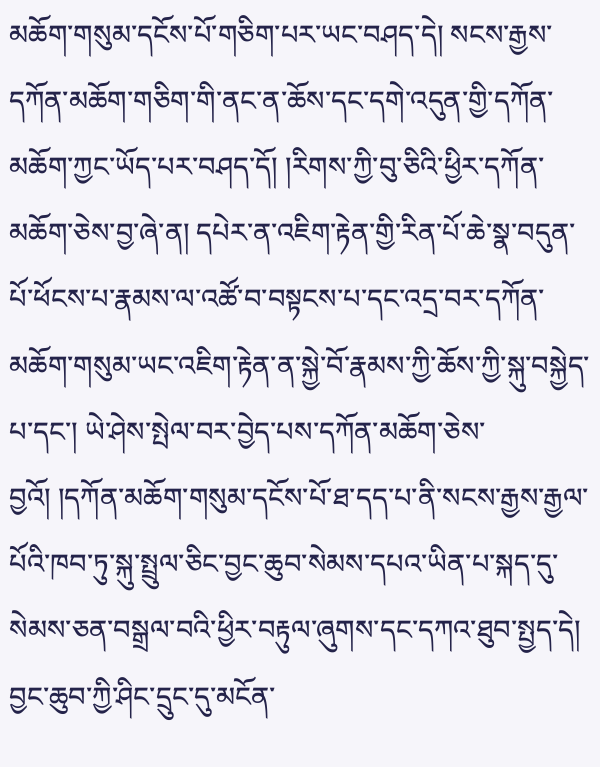མཆོག་གསུམ་དངོས་པོ་གཅིག་པར་ཡང་བཤད་དེ། སངས་རྒྱས་དཀོན་མཆོག་གཅིག་གི་ནང་ན་ཆོས་དང་དགེ་འདུན་གྱི་དཀོན་མཆོག་ཀྱང་ཡོད་པར་བཤད་དོ། །རིགས་ཀྱི་བུ་ཅིའི་ཕྱིར་དཀོན་མཆོག་ཅེས་བྱ་ཞེ་ན། དཔེར་ན་འཇིག་རྟེན་གྱི་རིན་པོ་ཆེ་སྣ་བདུན་པོ་ཕོངས་པ་རྣམས་ལ་འཚོ་བ་བསྟངས་པ་དང་འདྲ་བར་དཀོན་མཆོག་གསུམ་ཡང་འཇིག་རྟེན་ན་སྐྱེ་བོ་རྣམས་ཀྱི་ཆོས་ཀྱི་སྐུ་བསྐྱེད་པ་དང་། ཡེ་ཤེས་སྤེལ་བར་བྱེད་པས་དཀོན་མཆོག་ཅེས་བྱའོ། །དཀོན་མཆོག་གསུམ་དངོས་པོ་ཐ་དད་པ་ནི་སངས་རྒྱས་རྒྱལ་པོའི་ཁབ་ཏུ་སྐུ་སྤྲུལ་ཅིང་བྱང་ཆུབ་སེམས་དཔའ་ཡིན་པ་སྐད་དུ་སེམས་ཅན་བསྒྲལ་བའི་ཕྱིར་བརྟུལ་ཞུགས་དང་དཀའ་ཐུབ་སྤྱད་དེ། བྱང་ཆུབ་ཀྱི་ཤིང་དྲུང་དུ་མངོན་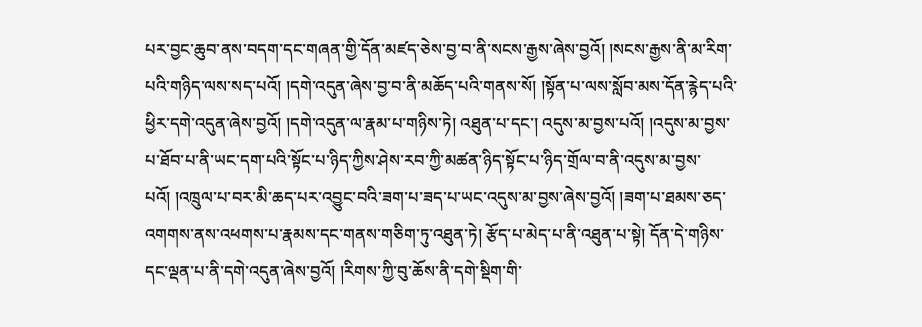པར་བྱང་ཆུབ་ནས་བདག་དང་གཞན་གྱི་དོན་མཛད་ཅེས་བྱ་བ་ནི་སངས་རྒྱས་ཞེས་བྱའོ། །སངས་རྒྱས་ནི་མ་རིག་པའི་གཉིད་ལས་སད་པའོ། །དགེ་འདུན་ཞེས་བྱ་བ་ནི་མཆོད་པའི་གནས་སོ། །སྟོན་པ་ལས་སློབ་མས་དོན་རྙེད་པའི་ཕྱིར་དགེ་འདུན་ཞེས་བྱའོ། །དགེ་འདུན་ལ་རྣམ་པ་གཉིས་ཏེ། འཐུན་པ་དང་། འདུས་མ་བྱས་པའོ། །འདུས་མ་བྱས་པ་ཐོབ་པ་ནི་ཡང་དག་པའི་སྟོང་པ་ཉིད་ཀྱིས་ཤེས་རབ་ཀྱི་མཚན་ཉིད་སྟོང་པ་ཉིད་གྲོལ་བ་ནི་འདུས་མ་བྱས་པའོ། །འཁྲུལ་པ་བར་མི་ཆད་པར་འབྱུང་བའི་ཟག་པ་ཟད་པ་ཡང་འདུས་མ་བྱས་ཞེས་བྱའོ། །ཟག་པ་ཐམས་ཅད་འགགས་ནས་འཕགས་པ་རྣམས་དང་གནས་གཅིག་ཏུ་འཐུན་ཏེ། རྩོད་པ་མེད་པ་ནི་འཐུན་པ་སྟེ། དོན་དེ་གཉིས་དང་ལྡན་པ་ནི་དགེ་འདུན་ཞེས་བྱའོ། །རིགས་ཀྱི་བུ་ཆོས་ནི་དགེ་སྡིག་གི་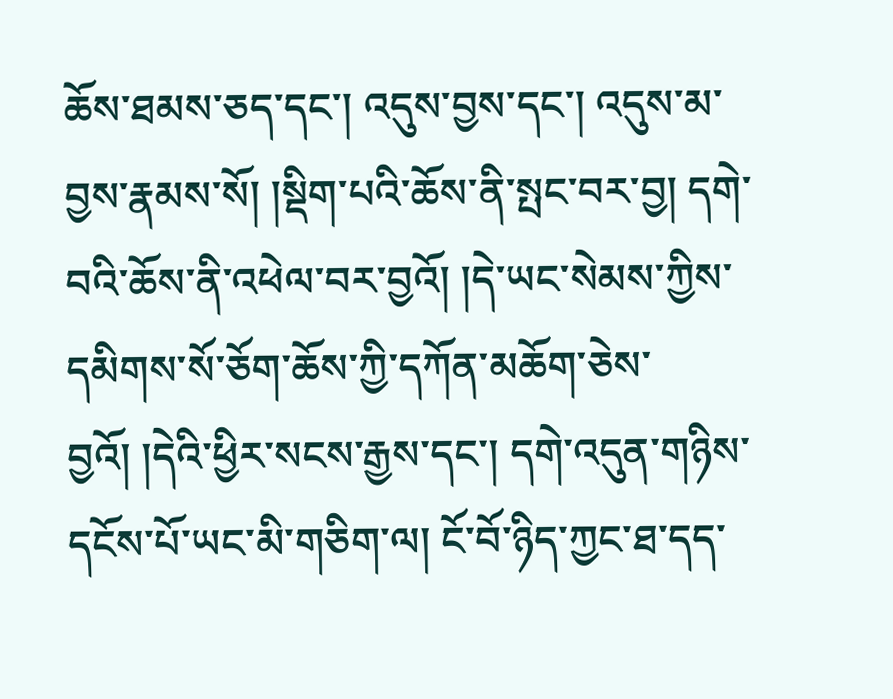ཆོས་ཐམས་ཅད་དང་། འདུས་བྱས་དང་། འདུས་མ་བྱས་རྣམས་སོ། །སྡིག་པའི་ཆོས་ནི་སྤང་བར་བྱ། དགེ་བའི་ཆོས་ནི་འཕེལ་བར་བྱའོ། །དེ་ཡང་སེམས་ཀྱིས་དམིགས་སོ་ཅོག་ཆོས་ཀྱི་དཀོན་མཆོག་ཅེས་བྱའོ། །དེའི་ཕྱིར་སངས་རྒྱས་དང་། དགེ་འདུན་གཉིས་དངོས་པོ་ཡང་མི་གཅིག་ལ། ངོ་བོ་ཉིད་ཀྱང་ཐ་དད་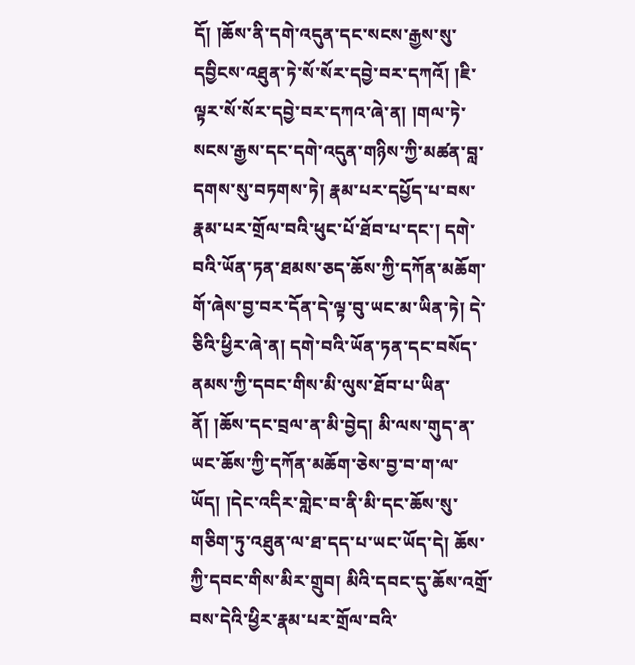དོ། །ཆོས་ནི་དགེ་འདུན་དང་སངས་རྒྱས་སུ་དབྱིངས་འཐུན་ཏེ་སོ་སོར་དབྱེ་བར་དཀའོ། །ཇི་ལྟར་སོ་སོར་དབྱེ་བར་དཀའ་ཞེ་ན། །གལ་ཏེ་
སངས་རྒྱས་དང་དགེ་འདུན་གཉིས་ཀྱི་མཚན་བླ་དགས་སུ་བཏགས་ཏེ། རྣམ་པར་དཔྱོད་པ་བས་རྣམ་པར་གྲོལ་བའི་ཕུང་པོ་ཐོབ་པ་དང་། དགེ་བའི་ཡོན་ཏན་ཐམས་ཅད་ཆོས་ཀྱི་དཀོན་མཆོག་གོ་ཞེས་བྱ་བར་དོན་དེ་ལྟ་བུ་ཡང་མ་ཡིན་ཏེ། དེ་ཅིའི་ཕྱིར་ཞེ་ན། དགེ་བའི་ཡོན་ཏན་དང་བསོད་ནམས་ཀྱི་དབང་གིས་མི་ལུས་ཐོབ་པ་ཡིན་ནོ། །ཆོས་དང་བྲལ་ན་མི་བྱེད། མི་ལས་གུད་ན་ཡང་ཆོས་ཀྱི་དཀོན་མཆོག་ཅེས་བྱ་བ་ག་ལ་ཡོད། །དེང་འདིར་གླེང་བ་ནི་མི་དང་ཆོས་སུ་གཅིག་ཏུ་འཐུན་ལ་ཐ་དད་པ་ཡང་ཡོད་དེ། ཆོས་ཀྱི་དབང་གིས་མིར་གྲུབ། མིའི་དབང་དུ་ཆོས་འགྲོ་བས་དེའི་ཕྱིར་རྣམ་པར་གྲོལ་བའི་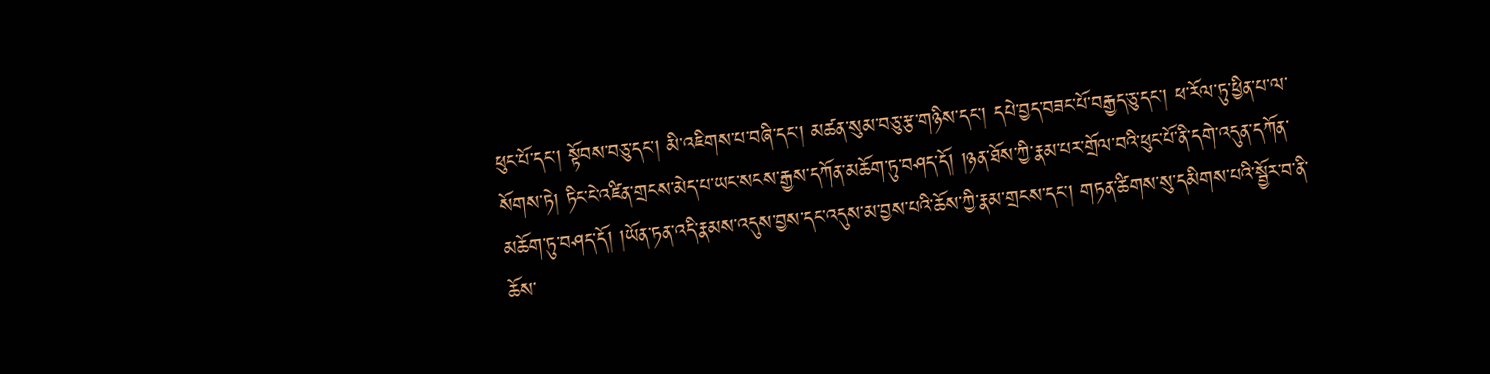ཕུང་པོ་དང་། སྟོབས་བཅུ་དང་། མི་འཇིགས་པ་བཞི་དང་། མཚན་སུམ་བཅུ་རྩ་གཉིས་དང་། དཔེ་བྱད་བཟང་པོ་བརྒྱད་ཅུ་དང་། ཕ་རོལ་ཏུ་ཕྱིན་པ་ལ་སོགས་ཏེ། ཏིང་ངེ་འཛིན་གྲངས་མེད་པ་ཡང་སངས་རྒྱས་དཀོན་མཆོག་ཏུ་བཤད་དོ། །ཉན་ཐོས་ཀྱི་རྣམ་པར་གྲོལ་བའི་ཕུང་པོ་ནི་དགེ་འདུན་དཀོན་མཆོག་ཏུ་བཤད་དོ། །ཡོན་ཏན་འདི་རྣམས་འདུས་བྱས་དང་འདུས་མ་བྱས་པའི་ཆོས་ཀྱི་རྣམ་གྲངས་དང་། གཏན་ཚིགས་སུ་དམིགས་པའི་སྦྱོར་བ་ནི་ཆོས་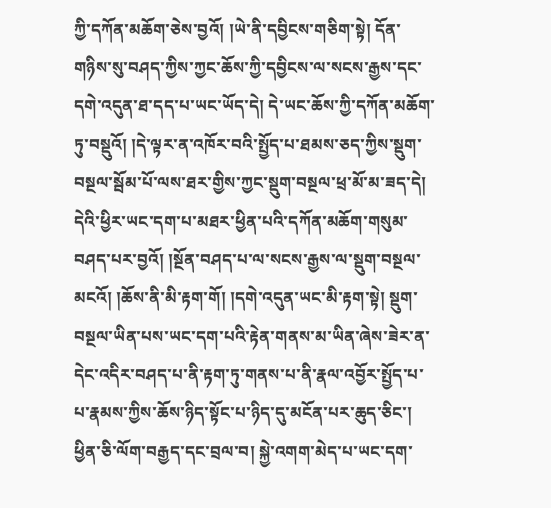ཀྱི་དཀོན་མཆོག་ཅེས་བྱའོ། །ཡེ་ནི་དབྱིངས་གཅིག་སྟེ། དོན་གཉིས་སུ་བཤད་ཀྱིས་ཀྱང་ཆོས་ཀྱི་དབྱིངས་ལ་སངས་རྒྱས་དང་དགེ་འདུན་ཐ་དད་པ་ཡང་ཡོད་དེ། དེ་ཡང་ཆོས་ཀྱི་དཀོན་མཆོག་ཏུ་བསྡུའོ། །དེ་ལྟར་ན་འཁོར་བའི་སྤྱོད་པ་ཐམས་ཅད་ཀྱིས་སྡུག་བསྔལ་སྦོམ་པོ་ལས་ཐར་གྱིས་ཀྱང་སྡུག་བསྔལ་ཕྲ་མོ་མ་ཟད་དེ། དེའི་ཕྱིར་ཡང་དག་པ་མཐར་ཕྱིན་པའི་དཀོན་མཆོག་གསུམ་བཤད་པར་བྱའོ། །སྔོན་བཤད་པ་ལ་སངས་རྒྱས་ལ་སྡུག་བསྔལ་མངའོ། །ཆོས་ནི་མི་རྟག་གོ། །དགེ་འདུན་ཡང་མི་རྟག་སྟེ། སྡུག་བསྔལ་ཡིན་པས་ཡང་དག་པའི་རྟེན་གནས་མ་ཡིན་ཞེས་ཟེར་ན་དེང་འདིར་བཤད་པ་ནི་རྟག་ཏུ་གནས་པ་ནི་རྣལ་འབྱོར་སྤྱོད་པ་པ་རྣམས་ཀྱིས་ཆོས་ཉིད་སྟོང་པ་ཉིད་དུ་མངོན་པར་ཆུད་ཅིང་། ཕྱིན་ཅི་ལོག་བརྒྱད་དང་བྲལ་བ། སྐྱེ་འགག་མེད་པ་ཡང་དག་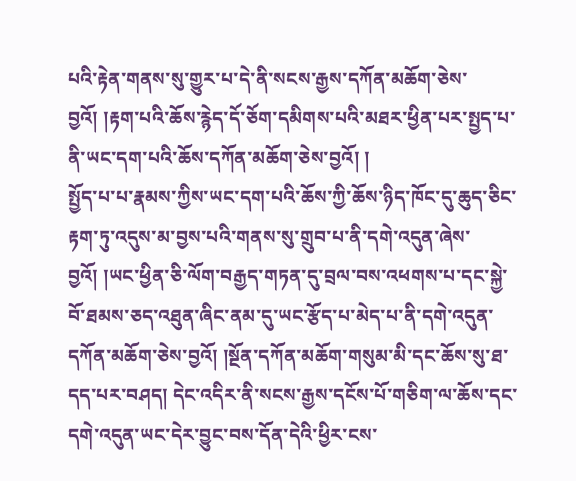པའི་རྟེན་གནས་སུ་གྱུར་པ་དེ་ནི་སངས་རྒྱས་དཀོན་མཆོག་ཅེས་བྱའོ། །རྟག་པའི་ཆོས་རྙེད་དོ་ཅོག་དམིགས་པའི་མཐར་ཕྱིན་པར་སྤྱད་པ་ནི་ཡང་དག་པའི་ཆོས་དཀོན་མཆོག་ཅེས་བྱའོ། །
སྤྱོད་པ་པ་རྣམས་ཀྱིས་ཡང་དག་པའི་ཆོས་ཀྱི་ཆོས་ཉིད་ཁོང་དུ་ཆུད་ཅིང་རྟག་ཏུ་འདུས་མ་བྱས་པའི་གནས་སུ་གྲུབ་པ་ནི་དགེ་འདུན་ཞེས་བྱའོ། །ཡང་ཕྱིན་ཅི་ལོག་བརྒྱད་གཏན་དུ་བྲལ་བས་འཕགས་པ་དང་སྐྱེ་བོ་ཐམས་ཅད་འཐུན་ཞིང་ནམ་དུ་ཡང་རྩོད་པ་མེད་པ་ནི་དགེ་འདུན་དཀོན་མཆོག་ཅེས་བྱའོ། །སྔོན་དཀོན་མཆོག་གསུམ་མི་དང་ཆོས་སུ་ཐ་དད་པར་བཤད། དེང་འདིར་ནི་སངས་རྒྱས་དངོས་པོ་གཅིག་ལ་ཆོས་དང་དགེ་འདུན་ཡང་དེར་བྱུང་བས་དོན་དེའི་ཕྱིར་ངས་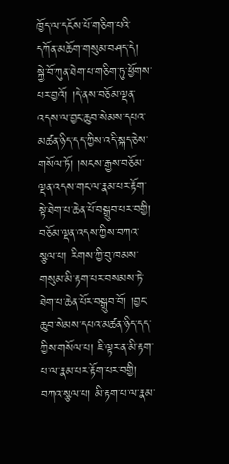ཁྱོད་ལ་དངོས་པོ་གཅིག་པའི་དཀོན་མཆོག་གསུམ་བཤད་དེ། སྐྱེ་བོ་ཀུན་ཐེག་པ་གཅིག་ཏུ་ཕྱོགས་པར་བྱའོ། །དེ་ནས་བཅོམ་ལྡན་འདས་ལ་བྱང་ཆུབ་སེམས་དཔའ་མཚན་ཉིད་དད་ཀྱིས་འདི་སྐད་ཅེས་གསོལ་ཏོ། །སངས་རྒྱས་བཅོམ་ལྡན་འདས་གང་ལ་རྣམ་པར་རྟོག་སྟེ་ཐེག་པ་ཆེན་པོ་བསྒྲུབ་པར་བགྱི། བཅོམ་ལྡན་འདས་ཀྱིས་བཀའ་སྩལ་པ། རིགས་ཀྱི་བུ་ཁམས་གསུམ་མི་རྟག་པར་བསམས་ཏེ་ཐེག་པ་ཆེན་པོར་བསྒྲུབ་བོ། །བྱང་ཆུབ་སེམས་དཔའ་མཚན་ཉིད་དད་ཀྱིས་གསོལ་པ། ཇི་ལྟར་ན་མི་རྟག་པ་ལ་རྣམ་པར་རྟོག་པར་བགྱི། བཀའ་སྩལ་པ། མི་རྟག་པ་ལ་རྣམ་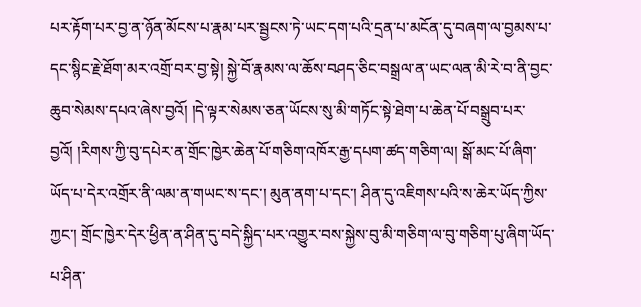པར་རྟོག་པར་བྱ་ན་ཉོན་མོངས་པ་རྣམ་པར་སྦྱངས་ཏེ་ཡང་དག་པའི་དྲན་པ་མངོན་དུ་བཞག་ལ་བྱམས་པ་དང་སྙིང་རྗེ་ཐོག་མར་འགྲོ་བར་བྱ་སྟེ། སྐྱེ་བོ་རྣམས་ལ་ཆོས་བཤད་ཅིང་བསྒྲལ་ན་ཡང་ལན་མི་རེ་བ་ནི་བྱང་ཆུབ་སེམས་དཔའ་ཞེས་བྱའོ། །དེ་ལྟར་སེམས་ཅན་ཡོངས་སུ་མི་གཏོང་སྟེ་ཐེག་པ་ཆེན་པོ་བསྒྲུབ་པར་བྱའོ། །རིགས་ཀྱི་བུ་དཔེར་ན་གྲོང་ཁྱེར་ཆེན་པོ་གཅིག་འཁོར་རྒྱ་དཔག་ཚད་གཅིག་ལ། སྒོ་མང་པོ་ཞིག་ཡོད་པ་དེར་འགྲོར་ནི་ལམ་ན་གཡང་ས་དང་། མུན་ནག་པ་དང་། ཤིན་དུ་འཇིགས་པའི་ས་ཆེར་ཡོད་ཀྱིས་ཀྱང་། གྲོང་ཁྱེར་དེར་ཕྱིན་ན་ཤིན་དུ་བདེ་སྐྱིད་པར་འགྱུར་བས་སྐྱེས་བུ་མི་གཅིག་ལ་བུ་གཅིག་པུ་ཞིག་ཡོད་པ་ཤིན་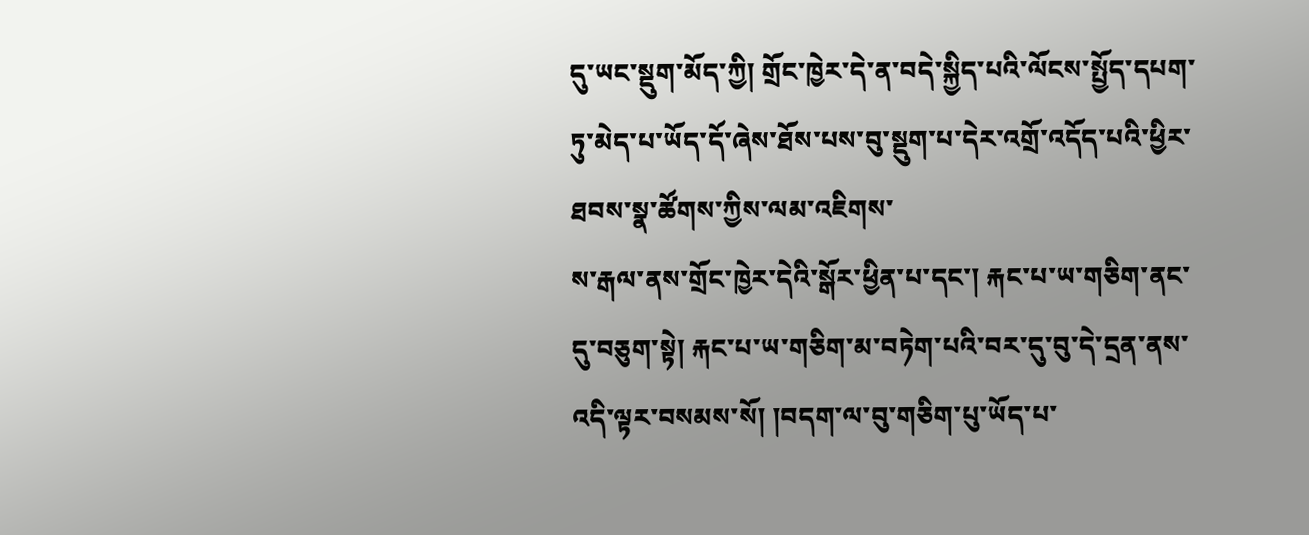དུ་ཡང་སྡུག་མོད་ཀྱི། གྲོང་ཁྱེར་དེ་ན་བདེ་སྐྱིད་པའི་ལོངས་སྤྱོད་དཔག་ཏུ་མེད་པ་ཡོད་དོ་ཞེས་ཐོས་པས་བུ་སྡུག་པ་དེར་འགྲོ་འདོད་པའི་ཕྱིར་ཐབས་སྣ་ཚོགས་ཀྱིས་ལམ་འཇིགས་
ས་རྒལ་ནས་གྲོང་ཁྱེར་དེའི་སྒོར་ཕྱིན་པ་དང་། རྐང་པ་ཡ་གཅིག་ནང་དུ་བཅུག་སྟེ། རྐང་པ་ཡ་གཅིག་མ་བཏེག་པའི་བར་དུ་བུ་དེ་དྲན་ནས་འདི་ལྟར་བསམས་སོ། །བདག་ལ་བུ་གཅིག་པུ་ཡོད་པ་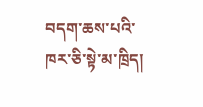བདག་ཆས་པའི་ཁར་ཅི་སྟེ་མ་ཁྲིད།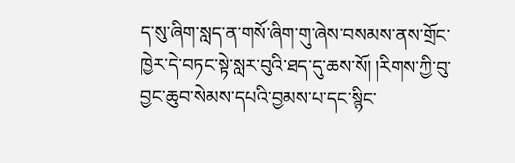ད་སུ་ཞིག་སླད་ན་གསོ་ཞིག་གུ་ཞེས་བསམས་ནས་གྲོང་ཁྱེར་དེ་བཏང་སྟེ་སླར་བུའི་ཐད་དུ་ཆས་སོ། །རིགས་ཀྱི་བུ་བྱང་ཆུབ་སེམས་དཔའི་བྱམས་པ་དང་སྙིང་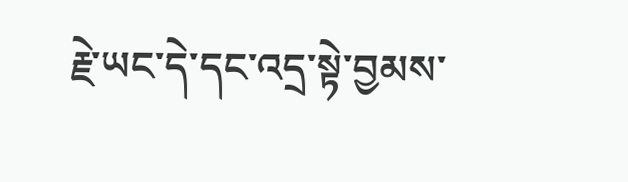རྗེ་ཡང་དེ་དང་འདྲ་སྟེ་བྱམས་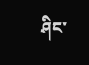ཤིང་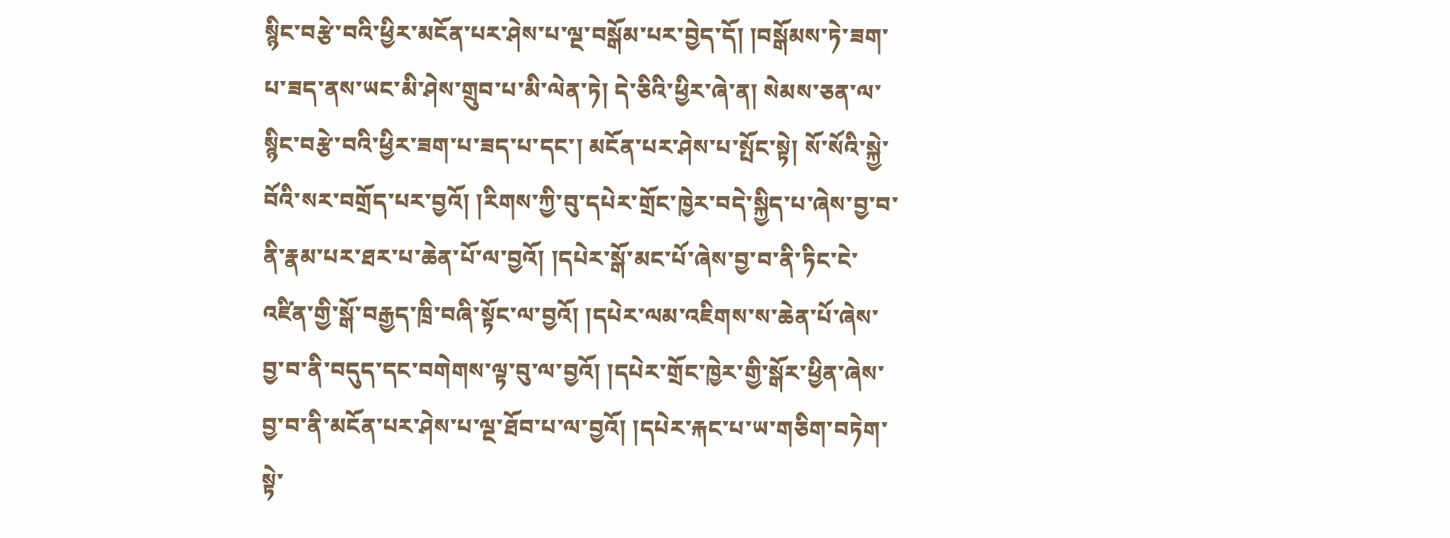སྙིང་བརྩེ་བའི་ཕྱིར་མངོན་པར་ཤེས་པ་ལྔ་བསྒོམ་པར་བྱེད་དོ། །བསྒོམས་ཏེ་ཟག་པ་ཟད་ནས་ཡང་མི་ཤེས་གྲུབ་པ་མི་ལེན་ཏེ། དེ་ཅིའི་ཕྱིར་ཞེ་ན། སེམས་ཅན་ལ་སྙིང་བརྩེ་བའི་ཕྱིར་ཟག་པ་ཟད་པ་དང་། མངོན་པར་ཤེས་པ་སྤོང་སྟེ། སོ་སོའི་སྐྱེ་བོའི་སར་བགྲོད་པར་བྱའོ། །རིགས་ཀྱི་བུ་དཔེར་གྲོང་ཁྱེར་བདེ་སྐྱིད་པ་ཞེས་བྱ་བ་ནི་རྣམ་པར་ཐར་པ་ཆེན་པོ་ལ་བྱའོ། །དཔེར་སྒོ་མང་པོ་ཞེས་བྱ་བ་ནི་ཏིང་ངེ་འཛིན་གྱི་སྒོ་བརྒྱད་ཁྲི་བཞི་སྟོང་ལ་བྱའོ། །དཔེར་ལམ་འཇིགས་ས་ཆེན་པོ་ཞེས་བྱ་བ་ནི་བདུད་དང་བགེགས་ལྟ་བུ་ལ་བྱའོ། །དཔེར་གྲོང་ཁྱེར་གྱི་སྒོར་ཕྱིན་ཞེས་བྱ་བ་ནི་མངོན་པར་ཤེས་པ་ལྔ་ཐོབ་པ་ལ་བྱའོ། །དཔེར་རྐང་པ་ཡ་གཅིག་བཏེག་སྟེ་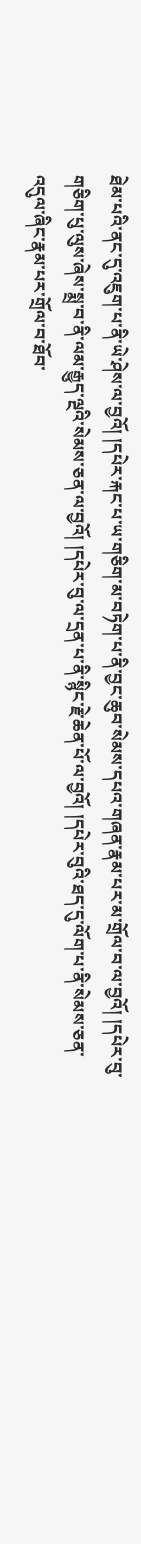ཐེམ་པའི་ནང་དུ་འཇུག་པ་ནི་ཡེ་ཤེས་ལ་བྱའོ། །དཔེར་རྐང་པ་ཡ་གཅིག་མ་བཏེག་པ་ནི་བྱང་ཆུབ་སེམས་དཔའ་གཞན་རྣམ་པར་མ་གྲོལ་བ་ལ་བྱའོ། །དཔེར་བུ་གཅིག་པུ་ལུས་ཞེས་སྨྲ་བ་ནི་ལམ་རྒྱུད་ལྔའི་སེམས་ཅན་ལ་བྱའོ། །དཔེར་བུ་ལ་དྲན་པ་ནི་སྙིང་རྗེ་ཆེན་པོ་ལ་བྱའོ། །དཔེར་བུའི་ཐད་དུ་ལོག་པ་ནི་སེམས་ཅན་འདུལ་ཞིང་རྣམ་པར་གྲོལ་བ་ཐོབ་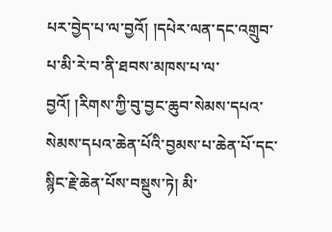པར་བྱེད་པ་ལ་བྱའོ། །དཔེར་ལན་དང་འགྲུབ་པ་མི་རེ་བ་ནི་ཐབས་མཁས་པ་ལ་བྱའོ། །རིགས་ཀྱི་བུ་བྱང་ཆུབ་སེམས་དཔའ་སེམས་དཔའ་ཆེན་པོའི་བྱམས་པ་ཆེན་པོ་དང་སྙིང་རྗེ་ཆེན་པོས་བསྡུས་ཏེ། མི་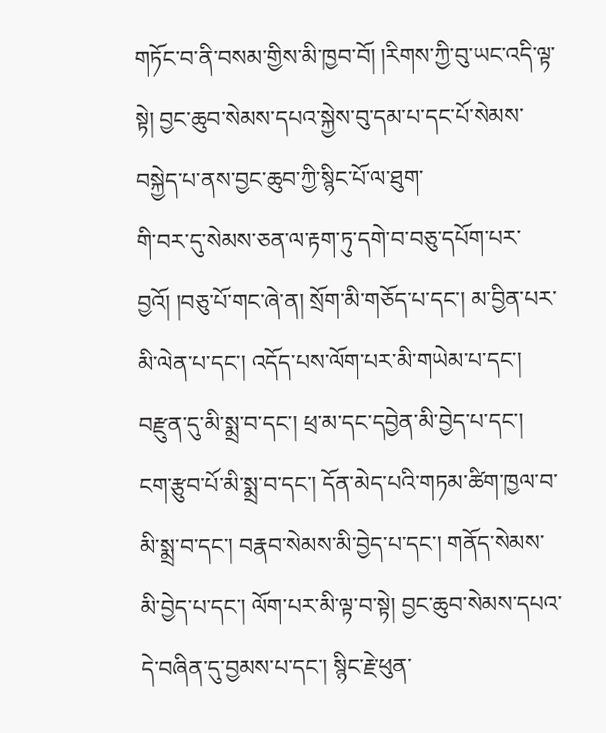གཏོང་བ་ནི་བསམ་གྱིས་མི་ཁྱབ་བོ། །རིགས་ཀྱི་བུ་ཡང་འདི་ལྟ་སྟེ། བྱང་ཆུབ་སེམས་དཔའ་སྐྱེས་བུ་དམ་པ་དང་པོ་སེམས་བསྐྱེད་པ་ནས་བྱང་ཆུབ་ཀྱི་སྙིང་པོ་ལ་ཐུག་
གི་བར་དུ་སེམས་ཅན་ལ་རྟག་ཏུ་དགེ་བ་བཅུ་དཔོག་པར་བྱའོ། །བཅུ་པོ་གང་ཞེ་ན། སྲོག་མི་གཅོད་པ་དང་། མ་བྱིན་པར་མི་ལེན་པ་དང་། འདོད་པས་ལོག་པར་མི་གཡེམ་པ་དང་། བརྫུན་དུ་མི་སྨྲ་བ་དང་། ཕྲ་མ་དང་དབྱེན་མི་བྱེད་པ་དང་། ངག་རྩུབ་པོ་མི་སྨྲ་བ་དང་། དོན་མེད་པའི་གཏམ་ཚིག་ཁྱལ་བ་མི་སྨྲ་བ་དང་། བརྣབ་སེམས་མི་བྱེད་པ་དང་། གནོད་སེམས་མི་བྱེད་པ་དང་། ལོག་པར་མི་ལྟ་བ་སྟེ། བྱང་ཆུབ་སེམས་དཔའ་དེ་བཞིན་དུ་བྱམས་པ་དང་། སྙིང་རྗེ་ཕུན་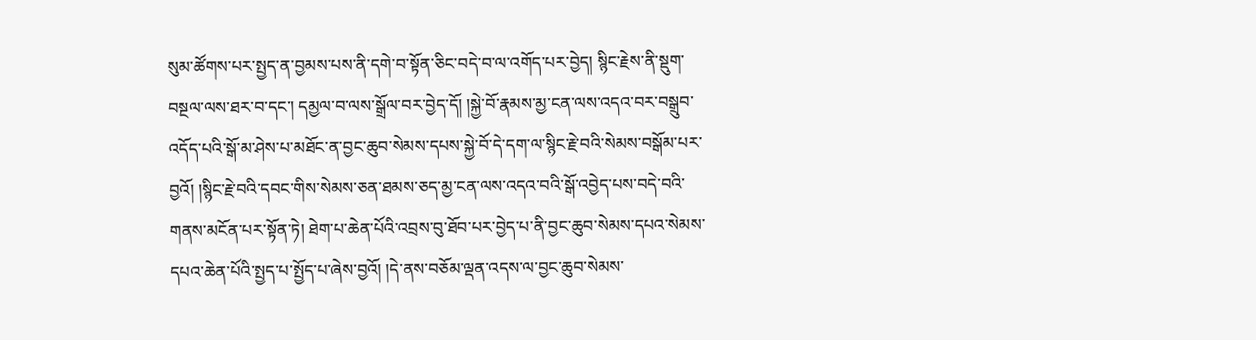སུམ་ཚོགས་པར་སྤྱད་ན་བྱམས་པས་ནི་དགེ་བ་སྟོན་ཅིང་བདེ་བ་ལ་འགོད་པར་བྱེད། སྙིང་རྗེས་ནི་སྡུག་བསྔལ་ལས་ཐར་བ་དང་། དམྱལ་བ་ལས་སྒྲོལ་བར་བྱེད་དོ། །སྐྱེ་བོ་རྣམས་མྱ་ངན་ལས་འདའ་བར་བསྒྲུབ་འདོད་པའི་སྒོ་མ་ཤེས་པ་མཐོང་ན་བྱང་ཆུབ་སེམས་དཔས་སྐྱེ་བོ་དེ་དག་ལ་སྙིང་རྗེ་བའི་སེམས་བསྒོམ་པར་བྱའོ། །སྙིང་རྗེ་བའི་དབང་གིས་སེམས་ཅན་ཐམས་ཅད་མྱ་ངན་ལས་འདའ་བའི་སྒོ་འབྱེད་པས་བདེ་བའི་གནས་མངོན་པར་སྟོན་ཏེ། ཐེག་པ་ཆེན་པོའི་འབྲས་བུ་ཐོབ་པར་བྱེད་པ་ནི་བྱང་ཆུབ་སེམས་དཔའ་སེམས་དཔའ་ཆེན་པོའི་སྤྱད་པ་སྤྱོད་པ་ཞེས་བྱའོ། །དེ་ནས་བཅོམ་ལྡན་འདས་ལ་བྱང་ཆུབ་སེམས་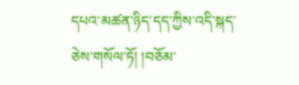དཔའ་མཚན་ཉིད་དད་ཀྱིས་འདི་སྐད་ཅེས་གསོལ་ཏོ། །བཅོམ་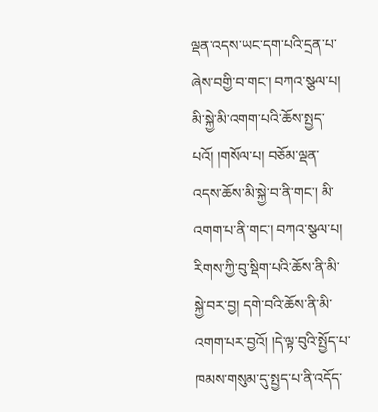ལྡན་འདས་ཡང་དག་པའི་དྲན་པ་ཞེས་བགྱི་བ་གང་། བཀའ་སྩལ་པ། མི་སྐྱེ་མི་འགག་པའི་ཆོས་སྤྱད་པའོ། །གསོལ་པ། བཅོམ་ལྡན་འདས་ཆོས་མི་སྐྱེ་བ་ནི་གང་། མི་འགག་པ་ནི་གང་། བཀའ་སྩལ་པ། རིགས་ཀྱི་བུ་སྡིག་པའི་ཆོས་ནི་མི་སྐྱེ་བར་བྱ། དགེ་བའི་ཆོས་ནི་མི་འགག་པར་བྱའོ། །དེ་ལྟ་བུའི་སྤྱོད་པ་ཁམས་གསུམ་དུ་སྤྱད་པ་ནི་འདོད་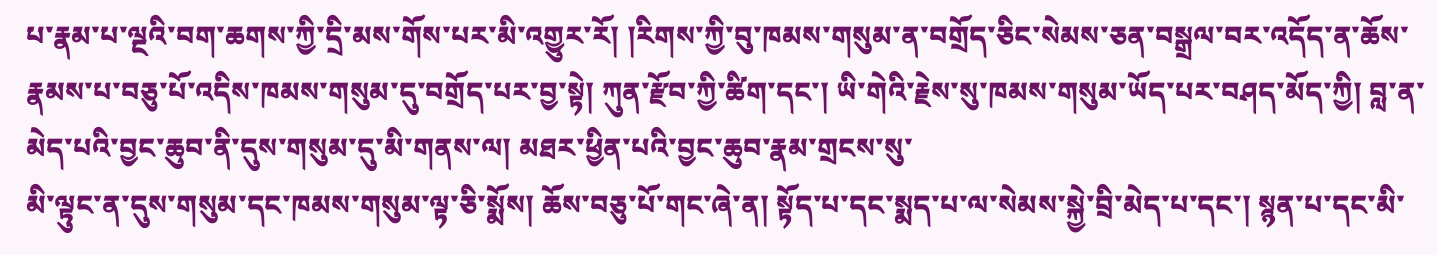པ་རྣམ་པ་ལྔའི་བག་ཆགས་ཀྱི་དྲི་མས་གོས་པར་མི་འགྱུར་རོ། །རིགས་ཀྱི་བུ་ཁམས་གསུམ་ན་བགྲོད་ཅིང་སེམས་ཅན་བསྒྲལ་བར་འདོད་ན་ཆོས་རྣམས་པ་བཅུ་པོ་འདིས་ཁམས་གསུམ་དུ་བགྲོད་པར་བྱ་སྟེ། ཀུན་རྫོབ་ཀྱི་ཚིག་དང་། ཡི་གེའི་རྗེས་སུ་ཁམས་གསུམ་ཡོད་པར་བཤད་མོད་ཀྱི། བླ་ན་མེད་པའི་བྱང་ཆུབ་ནི་དུས་གསུམ་དུ་མི་གནས་ལ། མཐར་ཕྱིན་པའི་བྱང་ཆུབ་རྣམ་གྲངས་སུ་
མི་ལྟུང་ན་དུས་གསུམ་དང་ཁམས་གསུམ་ལྟ་ཅི་སྨོས། ཆོས་བཅུ་པོ་གང་ཞེ་ན། སྟོད་པ་དང་སྨད་པ་ལ་སེམས་སྐྱེ་བྲི་མེད་པ་དང་། སྙན་པ་དང་མི་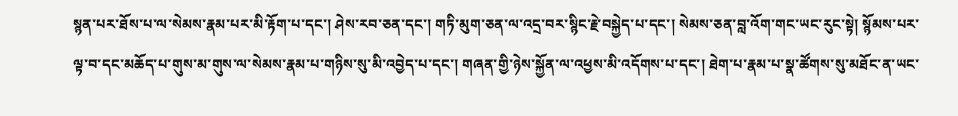སྙན་པར་ཐོས་པ་ལ་སེམས་རྣམ་པར་མི་རྟོག་པ་དང་། ཤེས་རབ་ཅན་དང་། གཏི་མུག་ཅན་ལ་འདྲ་བར་སྙིང་རྗེ་བསྐྱེད་པ་དང་། སེམས་ཅན་བླ་འོག་གང་ཡང་རུང་སྟེ། སྙོམས་པར་ལྟ་བ་དང་མཆོད་པ་གུས་མ་གུས་ལ་སེམས་རྣམ་པ་གཉིས་སུ་མི་འབྱེད་པ་དང་། གཞན་གྱི་ཉེས་སྐྱོན་ལ་འཕྱས་མི་འདོགས་པ་དང་། ཐེག་པ་རྣམ་པ་སྣ་ཚོགས་སུ་མཐོང་ན་ཡང་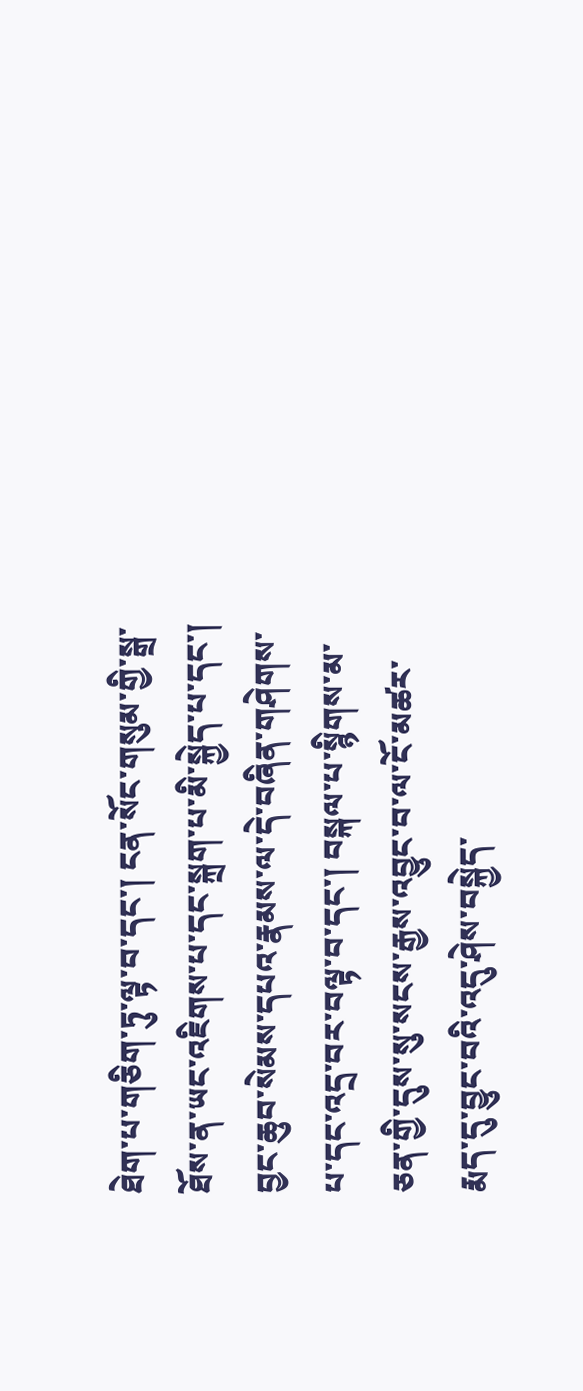ཐེག་པ་གཅིག་ཏུ་ལྟ་བ་དང་། ངན་སོང་གསུམ་གྱི་སྒྲ་ཐོས་ན་ཡང་འཇིགས་པ་དང་སྐྲག་པ་མི་སྐྱེད་པ་དང་། བྱང་ཆུབ་སེམས་དཔའ་རྣམས་ལ་དེ་བཞིན་གཤེགས་པ་དང་འདྲ་བར་བལྟ་བ་དང་། བསྐལ་པ་སྙིགས་མ་ཅན་གྱི་དུས་སུ་སངས་རྒྱས་འབྱུང་བ་ལ་ངོ་མཚར་རྨད་དུ་བྱུང་བའི་འདུ་ཤེས་བསྐྱེད་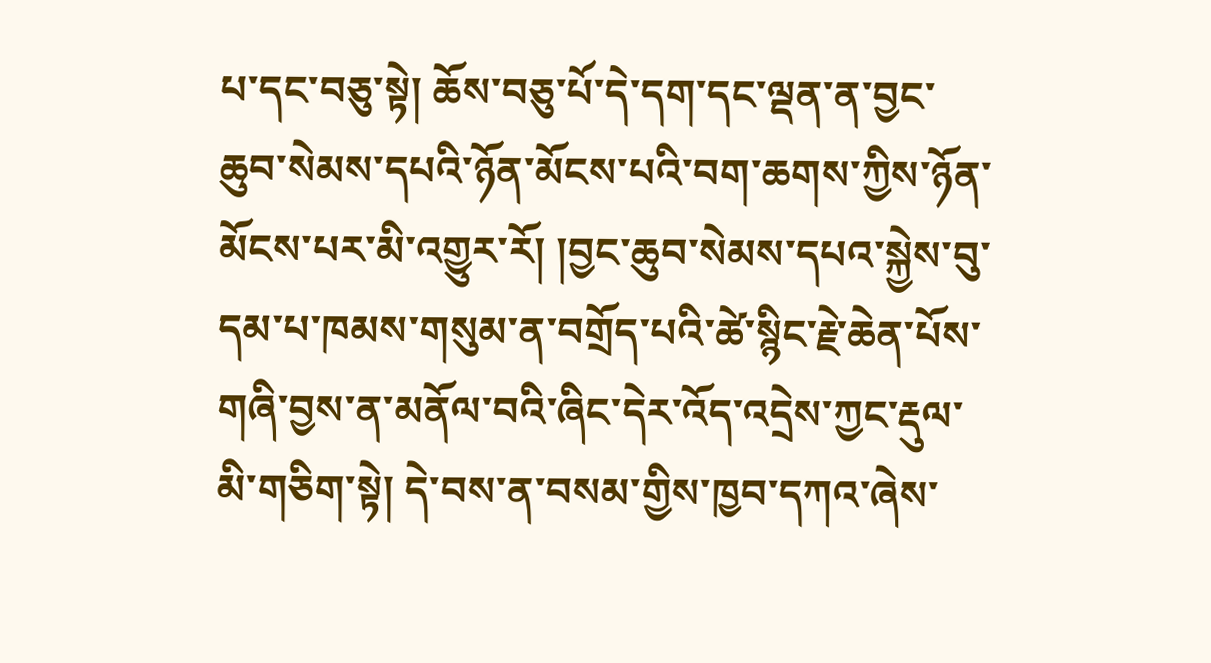པ་དང་བཅུ་སྟེ། ཆོས་བཅུ་པོ་དེ་དག་དང་ལྡན་ན་བྱང་ཆུབ་སེམས་དཔའི་ཉོན་མོངས་པའི་བག་ཆགས་ཀྱིས་ཉོན་མོངས་པར་མི་འགྱུར་རོ། །བྱང་ཆུབ་སེམས་དཔའ་སྐྱེས་བུ་དམ་པ་ཁམས་གསུམ་ན་བགྲོད་པའི་ཚེ་སྙིང་རྗེ་ཆེན་པོས་གཞི་བྱས་ན་མནོལ་བའི་ཞིང་དེར་འོད་འདྲེས་ཀྱང་རྡུལ་མི་གཅིག་སྟེ། དེ་བས་ན་བསམ་གྱིས་ཁྱབ་དཀའ་ཞེས་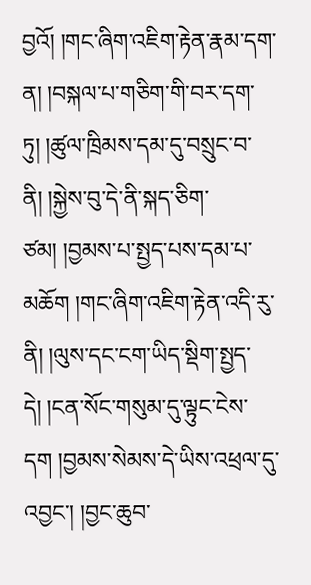བྱའོ། །གང་ཞིག་འཇིག་རྟེན་རྣམ་དག་ན། །བསྐལ་པ་གཅིག་གི་བར་དག་ཏུ། །ཚུལ་ཁྲིམས་དམ་དུ་བསྲུང་བ་ནི། །སྐྱེས་བུ་དེ་ནི་སྐད་ཅིག་ཙམ། །བྱམས་པ་སྤྱད་པས་དམ་པ་མཆོག །གང་ཞིག་འཇིག་རྟེན་འདི་རུ་ནི། །ལུས་དང་ངག་ཡིད་སྡིག་སྤྱད་དེ། །ངན་སོང་གསུམ་དུ་ལྟུང་ངེས་དག །བྱམས་སེམས་དེ་ཡིས་འཕྲལ་དུ་འབྱང་། །བྱང་ཆུབ་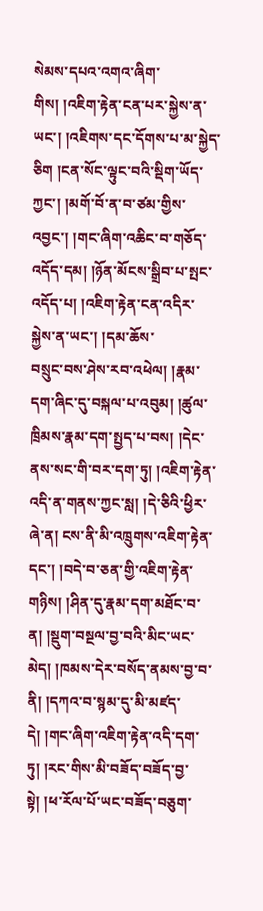སེམས་དཔའ་འགའ་ཞིག་གིས། །འཇིག་རྟེན་ངན་པར་སྐྱེས་ན་ཡང་། །འཇིགས་དང་དོགས་པ་མ་སྐྱེད་ཅིག །ངན་སོང་ལྟུང་བའི་སྡིག་ཡོད་ཀྱང་། །མགོ་བོ་ན་བ་ཙམ་གྱིས་འབྱང་། །གང་ཞིག་འཆིང་བ་གཅོད་འདོད་དམ། །ཉོན་མོངས་སྒྲིབ་པ་སྤང་འདོད་པ། །འཇིག་རྟེན་ངན་འདིར་སྐྱེས་ན་ཡང་། །དམ་ཆོས་
བསྲུང་བས་ཤེས་རབ་འཕེལ། །རྣམ་དག་ཞིང་དུ་བསྐལ་པ་འབུམ། །ཚུལ་ཁྲིམས་རྣམ་དག་སྤྱད་པ་བས། །དེང་ནས་སང་གི་བར་དག་ཏུ། །འཇིག་རྟེན་འདི་ན་གནས་ཀྱང་སླ། །དེ་ཅིའི་ཕྱིར་ཞེ་ན། ངས་ནི་མི་འཁྲུགས་འཇིག་རྟེན་དང་། །བདེ་བ་ཅན་གྱི་འཇིག་རྟེན་གཉིས། །ཤིན་དུ་རྣམ་དག་མཐོང་བ་ན། །སྡུག་བསྔལ་བྱ་བའི་མིང་ཡང་མེད། །ཁམས་དེར་བསོད་ནམས་བྱ་བ་ནི། །དཀའ་བ་སྙམ་དུ་མི་མཛད་དེ། །གང་ཞིག་འཇིག་རྟེན་འདི་དག་ཏུ། །རང་གིས་མི་བཟོད་བཟོད་བྱ་སྟེ། །ཕ་རོལ་པོ་ཡང་བཟོད་བཅུག་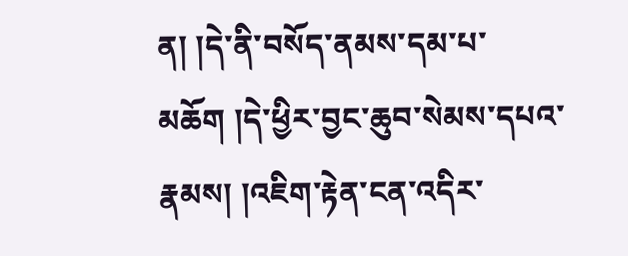ན། །དེ་ནི་བསོད་ནམས་དམ་པ་མཆོག །དེ་ཕྱིར་བྱང་ཆུབ་སེམས་དཔའ་རྣམས། །འཇིག་རྟེན་ངན་འདིར་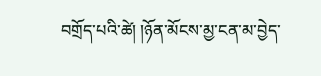བགྲོད་པའི་ཚེ། །ཉོན་མོངས་མྱ་ངན་མ་བྱེད་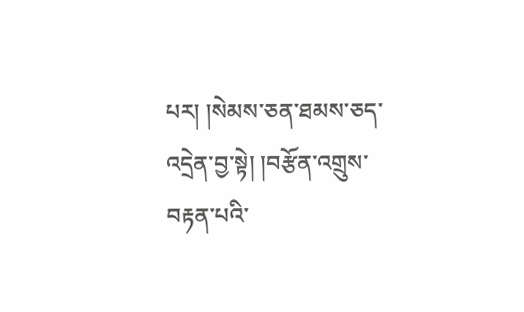པར། །སེམས་ཅན་ཐམས་ཅད་འདྲེན་བྱ་སྟེ། །བརྩོན་འགྲུས་བརྟན་པའི་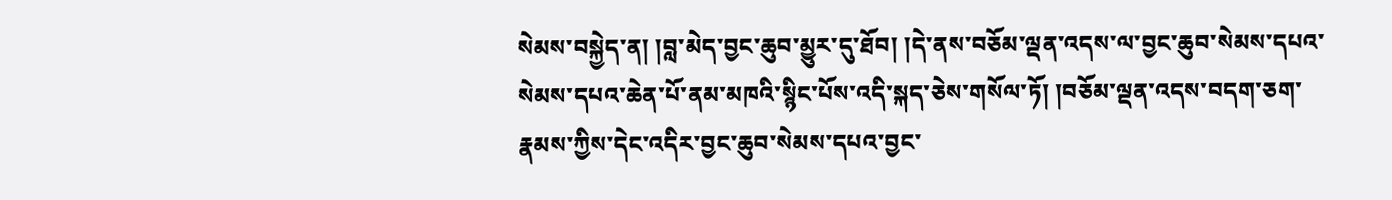སེམས་བསྐྱེད་ན། །བླ་མེད་བྱང་ཆུབ་མྱུར་དུ་ཐོབ། །དེ་ནས་བཅོམ་ལྡན་འདས་ལ་བྱང་ཆུབ་སེམས་དཔའ་སེམས་དཔའ་ཆེན་པོ་ནམ་མཁའི་སྙིང་པོས་འདི་སྐད་ཅེས་གསོལ་ཏོ། །བཅོམ་ལྡན་འདས་བདག་ཅག་རྣམས་ཀྱིས་དེང་འདིར་བྱང་ཆུབ་སེམས་དཔའ་བྱང་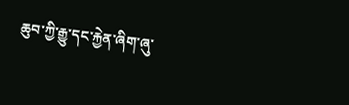ཆུབ་ཀྱི་རྒྱུ་དང་རྐྱེན་ཞིག་ཞུ་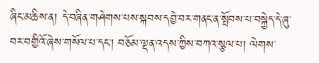ཞིང་མཆིས་ན། དེ་བཞིན་གཤེགས་པས་སྐབས་དབྱེ་བར་གནང་ན་སྤོབས་པ་བསྐྱེད་དེ་ཞུ་བར་བགྱིའོ་ཞེས་གསོལ་པ་དང་། བཅོམ་ལྡན་འདས་ཀྱིས་བཀའ་སྩལ་པ། ལེགས་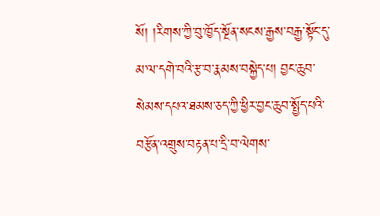སོ། །རིགས་ཀྱི་བུ་ཁྱོད་སྔོན་སངས་རྒྱས་བརྒྱ་སྟོང་དུ་མ་ལ་དགེ་བའི་རྩ་བ་རྣམས་བསྐྱེད་པ། བྱང་ཆུབ་སེམས་དཔའ་ཐམས་ཅད་ཀྱི་ཕྱིར་བྱང་ཆུབ་སྤྱོད་པའི་བརྩོན་འགྲུས་བརྟན་པ་དྲི་བ་ལེགས་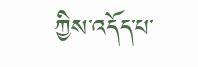ཀྱིས་འདོད་པ་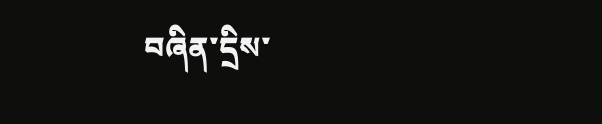བཞིན་དྲིས་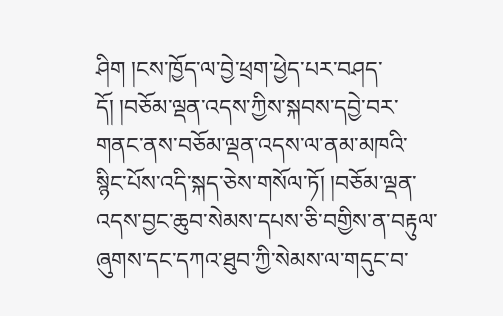ཤིག །ངས་ཁྱོད་ལ་བྱེ་ཕྲག་ཕྱེད་པར་བཤད་དོ། །བཅོམ་ལྡན་འདས་ཀྱིས་སྐབས་དབྱེ་བར་གནང་ནས་བཅོམ་ལྡན་འདས་ལ་ནམ་མཁའི་སྙིང་པོས་འདི་སྐད་ཅེས་གསོལ་ཏོ། །བཅོམ་ལྡན་འདས་བྱང་ཆུབ་སེམས་དཔས་ཅི་བགྱིས་ན་བརྟུལ་ཞུགས་དང་དཀའ་ཐུབ་ཀྱི་སེམས་ལ་གདུང་བ་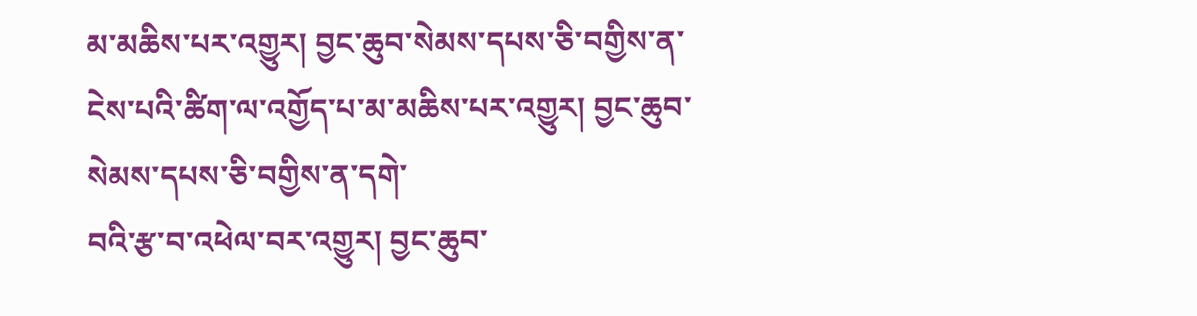མ་མཆིས་པར་འགྱུར། བྱང་ཆུབ་སེམས་དཔས་ཅི་བགྱིས་ན་ངེས་པའི་ཚིག་ལ་འགྱོད་པ་མ་མཆིས་པར་འགྱུར། བྱང་ཆུབ་སེམས་དཔས་ཅི་བགྱིས་ན་དགེ་
བའི་རྩ་བ་འཕེལ་བར་འགྱུར། བྱང་ཆུབ་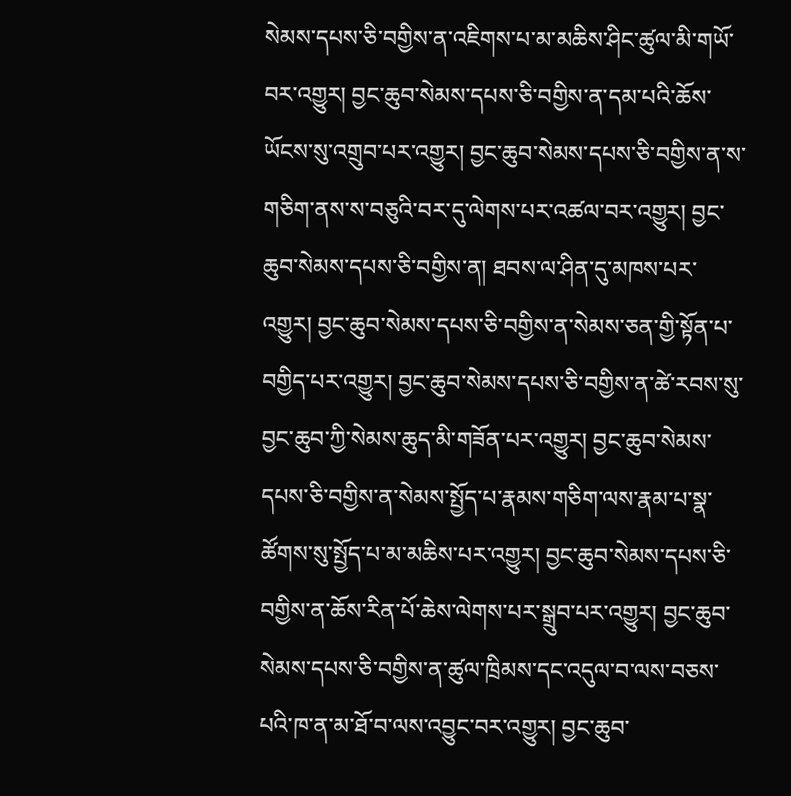སེམས་དཔས་ཅི་བགྱིས་ན་འཇིགས་པ་མ་མཆིས་ཤིང་ཚུལ་མི་གཡོ་བར་འགྱུར། བྱང་ཆུབ་སེམས་དཔས་ཅི་བགྱིས་ན་དམ་པའི་ཆོས་ཡོངས་སུ་འགྲུབ་པར་འགྱུར། བྱང་ཆུབ་སེམས་དཔས་ཅི་བགྱིས་ན་ས་གཅིག་ནས་ས་བཅུའི་བར་དུ་ལེགས་པར་འཚལ་བར་འགྱུར། བྱང་ཆུབ་སེམས་དཔས་ཅི་བགྱིས་ན། ཐབས་ལ་ཤིན་དུ་མཁས་པར་འགྱུར། བྱང་ཆུབ་སེམས་དཔས་ཅི་བགྱིས་ན་སེམས་ཅན་གྱི་སྟོན་པ་བགྱིད་པར་འགྱུར། བྱང་ཆུབ་སེམས་དཔས་ཅི་བགྱིས་ན་ཚེ་རབས་སུ་བྱང་ཆུབ་ཀྱི་སེམས་ཆུད་མི་གཟོན་པར་འགྱུར། བྱང་ཆུབ་སེམས་དཔས་ཅི་བགྱིས་ན་སེམས་སྤྱོད་པ་རྣམས་གཅིག་ལས་རྣམ་པ་སྣ་ཚོགས་སུ་སྤྱོད་པ་མ་མཆིས་པར་འགྱུར། བྱང་ཆུབ་སེམས་དཔས་ཅི་བགྱིས་ན་ཆོས་རིན་པོ་ཆེས་ལེགས་པར་སྒྲུབ་པར་འགྱུར། བྱང་ཆུབ་སེམས་དཔས་ཅི་བགྱིས་ན་ཚུལ་ཁྲིམས་དང་འདུལ་བ་ལས་བཅས་པའི་ཁ་ན་མ་ཐོ་བ་ལས་འབྱུང་བར་འགྱུར། བྱང་ཆུབ་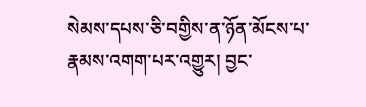སེམས་དཔས་ཅི་བགྱིས་ན་ཉོན་མོངས་པ་རྣམས་འགག་པར་འགྱུར། བྱང་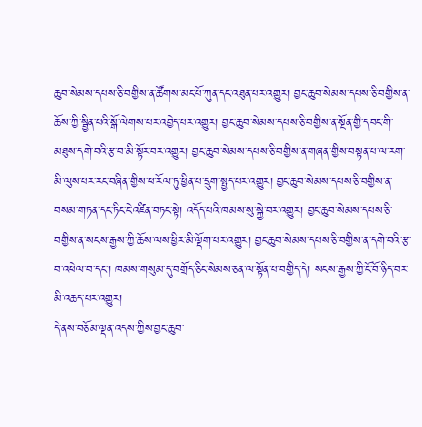ཆུབ་སེམས་དཔས་ཅི་བགྱིས་ན་ཚོགས་མང་པོ་ཀུན་དང་འཐུན་པར་འགྱུར། བྱང་ཆུབ་སེམས་དཔས་ཅི་བགྱིས་ན་ཆོས་ཀྱི་སྦྱིན་པའི་སྒོ་ལེགས་པར་འབྱེད་པར་འགྱུར། བྱང་ཆུབ་སེམས་དཔས་ཅི་བགྱིས་ན་སྔོན་གྱི་དབང་གི་མཐུས་དགེ་བའི་རྩ་བ་མི་སྟོར་བར་འགྱུར། བྱང་ཆུབ་སེམས་དཔས་ཅི་བགྱིས་ན་གཞན་གྱིས་བསྟན་པ་ལ་རག་མི་ལུས་པར་རང་བཞིན་གྱིས་ཕ་རོལ་ཏུ་ཕྱིན་པ་དྲུག་སྤྱད་པར་འགྱུར། བྱང་ཆུབ་སེམས་དཔས་ཅི་བགྱིས་ན་བསམ་གཏན་དང་ཏིང་ངེ་འཛིན་བཏང་སྟེ། འདོད་པའི་ཁམས་སུ་སྐྱེ་བར་འགྱུར། བྱང་ཆུབ་སེམས་དཔས་ཅི་བགྱིས་ན་སངས་རྒྱས་ཀྱི་ཆོས་ལས་ཕྱིར་མི་ལྡོག་པར་འགྱུར། བྱང་ཆུབ་སེམས་དཔས་ཅི་བགྱིས་ན་དགེ་བའི་རྩ་བ་འཕེལ་བ་དང་། ཁམས་གསུམ་དུ་བགྲོད་ཅིང་སེམས་ཅན་ལ་སྟོན་པ་བགྱིད་དེ། སངས་རྒྱས་ཀྱི་ངོ་བོ་ཉིད་བར་མི་འཆད་པར་འགྱུར།
དེ་ནས་བཅོམ་ལྡན་འདས་ཀྱིས་བྱང་ཆུབ་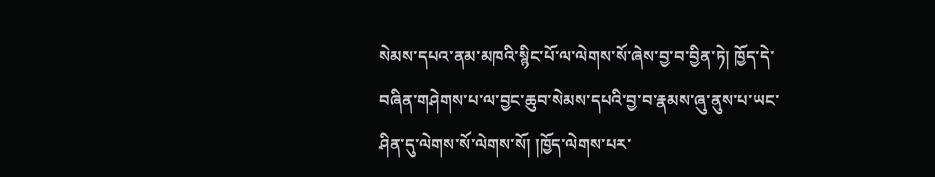སེམས་དཔའ་ནམ་མཁའི་སྙིང་པོ་ལ་ལེགས་སོ་ཞེས་བྱ་བ་བྱིན་ཏེ། ཁྱོད་དེ་བཞིན་གཤེགས་པ་ལ་བྱང་ཆུབ་སེམས་དཔའི་བྱ་བ་རྣམས་ཞུ་ནུས་པ་ཡང་ཤིན་དུ་ལེགས་སོ་ལེགས་སོ། །ཁྱོད་ལེགས་པར་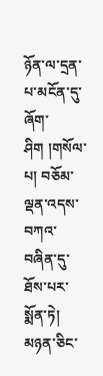ཉོན་ལ་དྲན་པ་མངོན་དུ་ཞོག་ཤིག །གསོལ་པ། བཅོམ་ལྡན་འདས་བཀའ་བཞིན་དུ་ཐོས་པར་སྨོན་ཏེ། མཉན་ཅིང་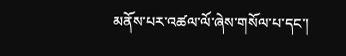མནོས་པར་འཚལ་ལོ་ཞེས་གསོལ་པ་དང་།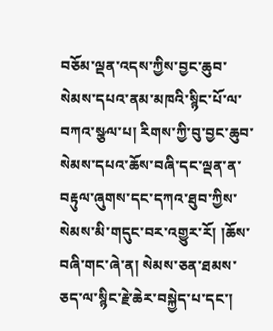བཅོམ་ལྡན་འདས་ཀྱིས་བྱང་ཆུབ་སེམས་དཔའ་ནམ་མཁའི་སྙིང་པོ་ལ་བཀའ་སྩལ་པ། རིགས་ཀྱི་བུ་བྱང་ཆུབ་སེམས་དཔའ་ཆོས་བཞི་དང་ལྡན་ན་བརྟུལ་ཞུགས་དང་དཀའ་ཐུབ་ཀྱིས་སེམས་མི་གདུང་བར་འགྱུར་རོ། །ཆོས་བཞི་གང་ཞེ་ན། སེམས་ཅན་ཐམས་ཅད་ལ་སྙིང་རྗེ་ཆེར་བསྐྱེད་པ་དང་།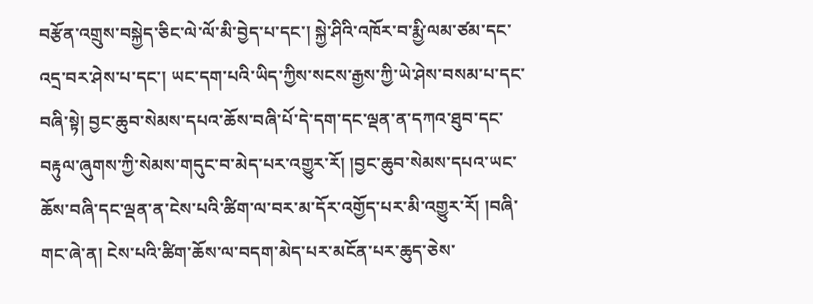བརྩོན་འགྲུས་བསྐྱེད་ཅིང་ལེ་ལོ་མི་བྱེད་པ་དང་། སྐྱེ་ཤིའི་འཁོར་བ་རྨྱི་ལམ་ཙམ་དང་འདྲ་བར་ཤེས་པ་དང་། ཡང་དག་པའི་ཡིད་ཀྱིས་སངས་རྒྱས་ཀྱི་ཡེ་ཤེས་བསམ་པ་དང་བཞི་སྟེ། བྱང་ཆུབ་སེམས་དཔའ་ཆོས་བཞི་པོ་དེ་དག་དང་ལྡན་ན་དཀའ་ཐུབ་དང་བརྟུལ་ཞུགས་ཀྱི་སེམས་གདུང་བ་མེད་པར་འགྱུར་རོ། །བྱང་ཆུབ་སེམས་དཔའ་ཡང་ཆོས་བཞི་དང་ལྡན་ན་ངེས་པའི་ཚིག་ལ་བར་མ་དོར་འགྱོད་པར་མི་འགྱུར་རོ། །བཞི་གང་ཞེ་ན། ངེས་པའི་ཚིག་ཆོས་ལ་བདག་མེད་པར་མངོན་པར་ཆུད་ཅེས་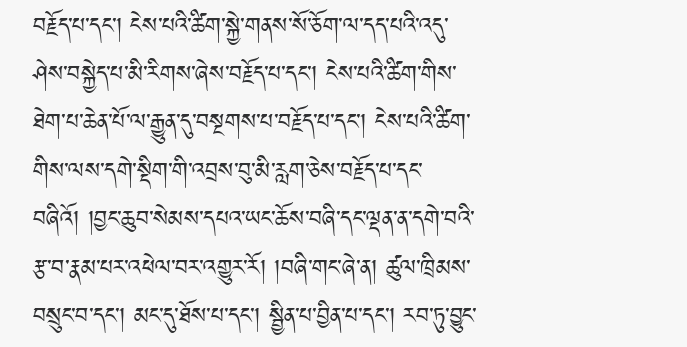བརྗོད་པ་དང་། ངེས་པའི་ཚིག་སྐྱེ་གནས་སོ་ཅོག་ལ་དད་པའི་འདུ་ཤེས་བསྐྱེད་པ་མི་རིགས་ཞེས་བརྗོད་པ་དང་། ངེས་པའི་ཚིག་གིས་ཐེག་པ་ཆེན་པོ་ལ་རྒྱུན་དུ་བསྔགས་པ་བརྗོད་པ་དང་། ངེས་པའི་ཚིག་གིས་ལས་དགེ་སྡིག་གི་འབྲས་བུ་མི་རླག་ཅེས་བརྗོད་པ་དང་བཞིའོ། །བྱང་ཆུབ་སེམས་དཔའ་ཡང་ཆོས་བཞི་དང་ལྡན་ན་དགེ་བའི་རྩ་བ་རྣམ་པར་འཕེལ་བར་འགྱུར་རོ། །བཞི་གང་ཞེ་ན། ཚུལ་ཁྲིམས་བསྲུང་བ་དང་། མང་དུ་ཐོས་པ་དང་། སྦྱིན་པ་བྱིན་པ་དང་། རབ་ཏུ་བྱུང་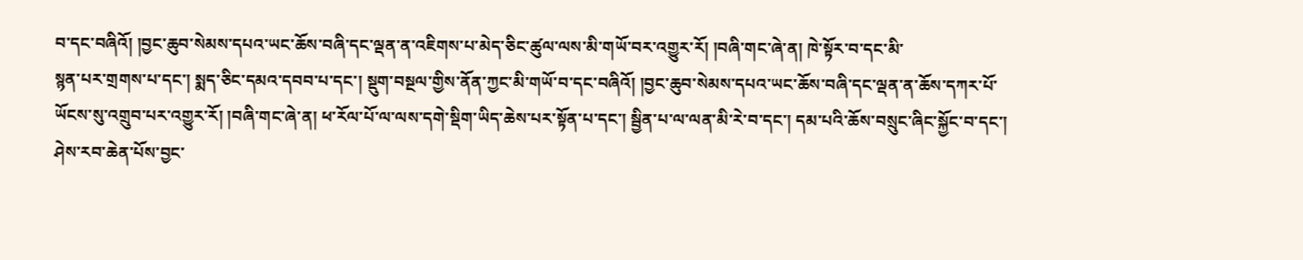བ་དང་བཞིའོ། །བྱང་ཆུབ་སེམས་དཔའ་ཡང་ཆོས་བཞི་དང་ལྡན་ན་འཇིགས་པ་མེད་ཅིང་ཚུལ་ལས་མི་གཡོ་བར་འགྱུར་རོ། །བཞི་གང་ཞེ་ན། ཁེ་སྟོར་བ་དང་མི་
སྙན་པར་གྲགས་པ་དང་། སྨད་ཅིང་དམའ་དབབ་པ་དང་། སྡུག་བསྔལ་གྱིས་ནོན་ཀྱང་མི་གཡོ་བ་དང་བཞིའོ། །བྱང་ཆུབ་སེམས་དཔའ་ཡང་ཆོས་བཞི་དང་ལྡན་ན་ཆོས་དཀར་པོ་ཡོངས་སུ་འགྲུབ་པར་འགྱུར་རོ། །བཞི་གང་ཞེ་ན། ཕ་རོལ་པོ་ལ་ལས་དགེ་སྡིག་ཡིད་ཆེས་པར་སྟོན་པ་དང་། སྦྱིན་པ་ལ་ལན་མི་རེ་བ་དང་། དམ་པའི་ཆོས་བསྲུང་ཞིང་སྐྱོང་བ་དང་། ཤེས་རབ་ཆེན་པོས་བྱང་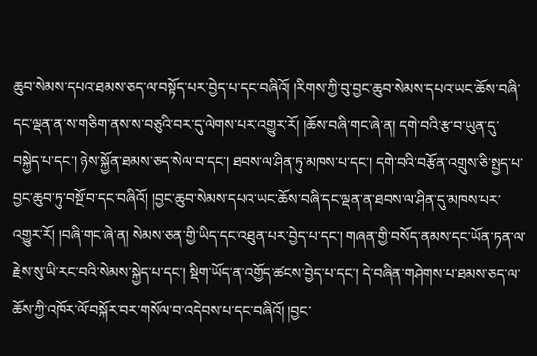ཆུབ་སེམས་དཔའ་ཐམས་ཅད་ལ་བསྟོད་པར་བྱེད་པ་དང་བཞིའོ། །རིགས་ཀྱི་བུ་བྱང་ཆུབ་སེམས་དཔའ་ཡང་ཆོས་བཞི་དང་ལྡན་ན་ས་གཅིག་ནས་ས་བཅུའི་བར་དུ་ལེགས་པར་འགྱུར་རོ། །ཆོས་བཞི་གང་ཞེ་ན། དགེ་བའི་རྩ་བ་ཡུན་དུ་བསྐྱེད་པ་དང་། ཉེས་སྐྱོན་ཐམས་ཅད་སེལ་བ་དང་། ཐབས་ལ་ཤིན་ཏུ་མཁས་པ་དང་། དགེ་བའི་བརྩོན་འགྲུས་ཅི་སྤྱད་པ་བྱང་ཆུབ་ཏུ་བསྔོ་བ་དང་བཞིའོ། །བྱང་ཆུབ་སེམས་དཔའ་ཡང་ཆོས་བཞི་དང་ལྡན་ན་ཐབས་ལ་ཤིན་དུ་མཁས་པར་འགྱུར་རོ། །བཞི་གང་ཞེ་ན། སེམས་ཅན་གྱི་ཡིད་དང་འཐུན་པར་བྱེད་པ་དང་། གཞན་གྱི་བསོད་ནམས་དང་ཡོན་ཏན་ལ་རྗེས་སུ་ཡི་རང་བའི་སེམས་སྐྱེད་པ་དང་། སྡིག་ཡོད་ན་འགྱོད་ཚངས་བྱེད་པ་དང་། དེ་བཞིན་གཤེགས་པ་ཐམས་ཅད་ལ་ཆོས་ཀྱི་འཁོར་ལོ་བསྐོར་བར་གསོལ་བ་འདེབས་པ་དང་བཞིའོ། །བྱང་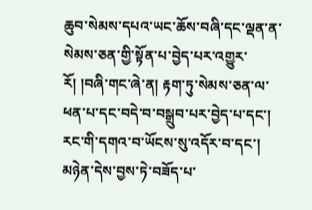ཆུབ་སེམས་དཔའ་ཡང་ཆོས་བཞི་དང་ལྡན་ན་སེམས་ཅན་གྱི་སྟོན་པ་བྱེད་པར་འགྱུར་རོ། །བཞི་གང་ཞེ་ན། རྟག་ཏུ་སེམས་ཅན་ལ་ཕན་པ་དང་བདེ་བ་བསྒྲུབ་པར་བྱེད་པ་དང་། རང་གི་དགའ་བ་ཡོངས་སུ་འདོར་བ་དང་། མཉེན་དེས་བྱས་ཏེ་བཟོད་པ་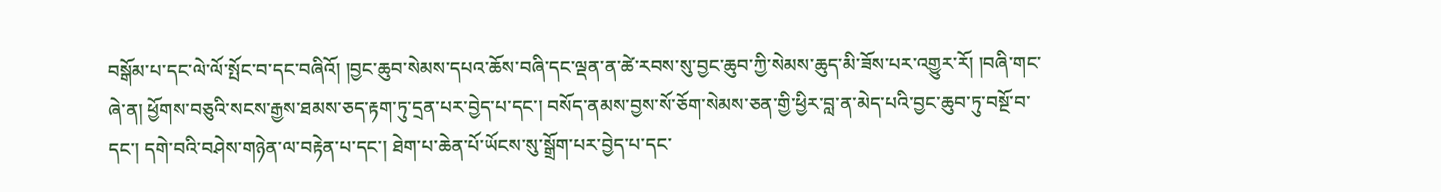བསྒོམ་པ་དང་ལེ་ལོ་སྤོང་བ་དང་བཞིའོ། །བྱང་ཆུབ་སེམས་དཔའ་ཆོས་བཞི་དང་ལྡན་ན་ཚེ་རབས་སུ་བྱང་ཆུབ་ཀྱི་སེམས་ཆུད་མི་ཟོས་པར་འགྱུར་རོ། །བཞི་གང་ཞེ་ན། ཕྱོགས་བཅུའི་སངས་རྒྱས་ཐམས་ཅད་རྟག་ཏུ་དྲན་པར་བྱེད་པ་དང་། བསོད་ནམས་བྱས་སོ་ཅོག་སེམས་ཅན་གྱི་ཕྱིར་བླ་ན་མེད་པའི་བྱང་ཆུབ་ཏུ་བསྔོ་བ་དང་། དགེ་བའི་བཤེས་གཉེན་ལ་བརྟེན་པ་དང་། ཐེག་པ་ཆེན་པོ་ཡོངས་སུ་སྒྲོག་པར་བྱེད་པ་དང་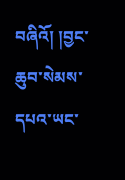བཞིའོ། །བྱང་ཆུབ་སེམས་དཔའ་ཡང་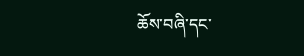ཆོས་བཞི་དང་